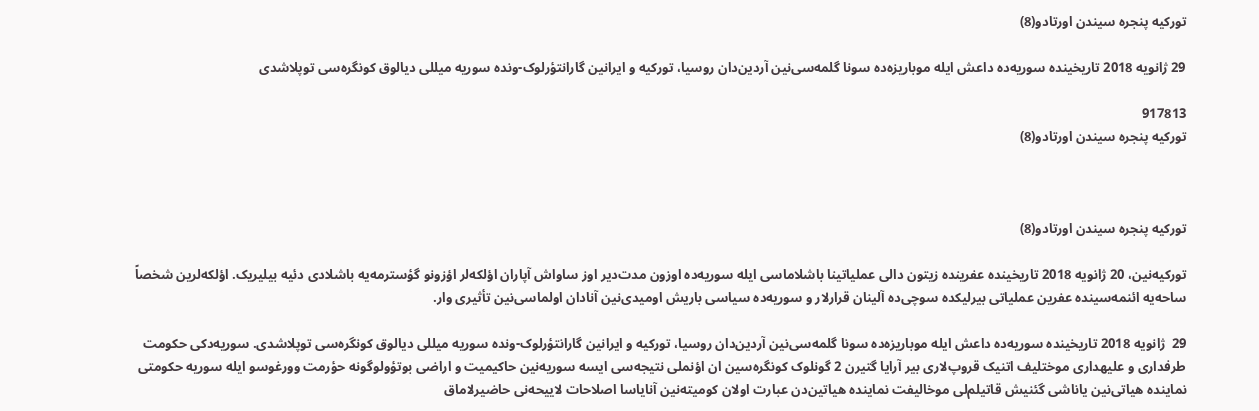تورکیه پنجره سیندن اورتادو(8)

29 ژانویه 2018 تاریخینده سوریه‌ده داعش ایله موباریزه‌ده سونا گلمه‌سی‌نین آردین‌دان روسیا، تورکیه و ایرانین گارانتؤرلوک-ونده سوریه میللی دیالوق کونگره‌سی توپلاشدی

917813
تورکیه پنجره سیندن اورتادو(8)



تورکیه پنجره سیندن اورتادو(8)

تورکیه‌نین، 20 ژانویه 2018 تاریخینده عفرینده زیتون دالی عملیاتینا باشلاماسی ایله سوریه‌ده اوزون مدت‌دیر اوز ساواش آپاران اؤلکه‌لر اؤزونو گؤسترمه‌یه باشلادی دئیه بیلیریک. اؤلکه‌لرین شخصاً ساحه‌یه ائنمه‌سینده عفرین عملیاتی بیرلیکده سوچی‌ده آلینان قرارلار و سوریه‌ده سیاسی باریش اومیدی‌نین آنا‌دان اولماسی‌نین تأثیری وار.

29  ژانویه 2018 تاریخینده سوریه‌ده داعش ایله موباریزه‌ده سونا گلمه‌سی‌نین آردین‌دان روسیا، تورکیه و ایرانین گارانتؤرلوک-ونده سوریه میللی دیالوق کونگره‌سی توپلاشدی. سوریه‌دکی حکومت طرفداری و علیهداری موختلیف اتنیک قروپ‌لاری بیر آرایا گتیرن 2 گونلوک کونگره‌سین ان اؤنملی نتیجه‌سی ایسه سوریه‌نین حاکیمیت و اراضی بوتؤو‌لوگونه حؤرمت وورغوسو ایله سوریه حکومتی نماینده هیاتی‌نین یاناشی گئنیش قاتیلم‌لی موخالیفت نماینده هیاتین‌دن عبارت اولان کومیته‌نین آنایاسا اصلاحات لاییحه‌نی حاضیرلاماق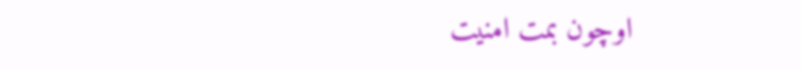اوچون بمت امنیت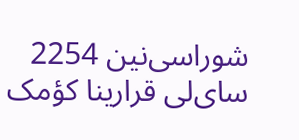شوراسی‌نین 2254 سای‌لی قرارینا کؤمک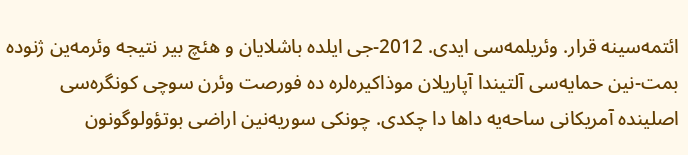ائتمه‌سینه قرار. وئریلمه‌سی ایدی. 2012-جی ایلده باشلایان و هئچ بیر نتیجه وئرمه‌ین ژنوده بمت-نین حمایه‌سی آلتیندا آپاریلان موذاکیره‌لره ده فورصت وئرن سوچی کونگره‌سی اصلینده آمریکانی ساحه‌یه داها دا چکدی. چونکی سوریه‌نین اراضی بوتؤو‌لوگونون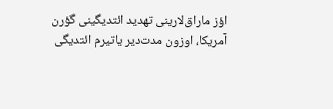اؤز ماراق‌لارینی تهدید ائتدیگینی گؤرن آمریکا، اوزون مدت‌دیر یاتیرم ائتدیگی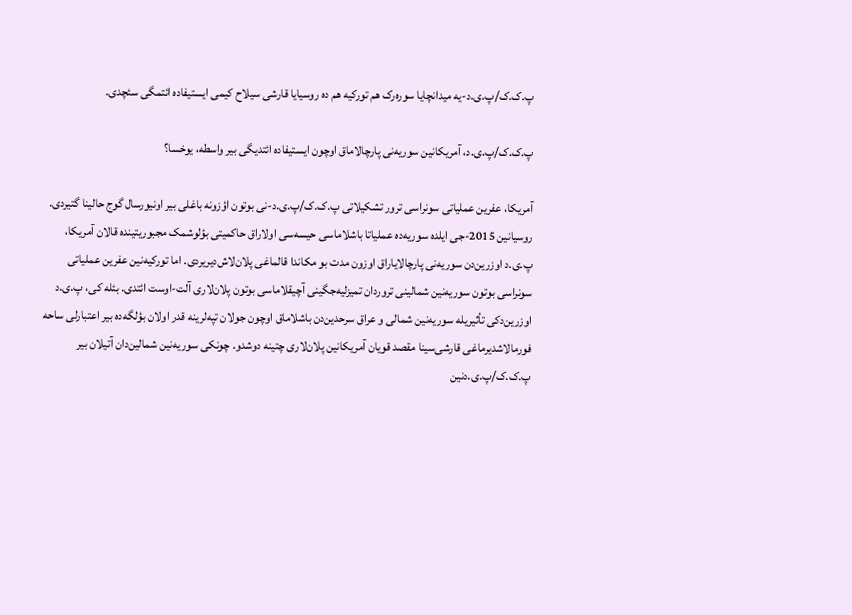پ.ک.ک/پ.ی.د-یه میدانچایا سوره‌رک هم تورکیه هم ده روسیایا قارشی سیلاح کیمی ایستیفاده ائتمگی سئچدی.

پ.ک.ک/پ.ی.د، آمریکانین سوریه‌نی پارچالاماق اوچون ایستیفاده ائتدیگی بیر واسطه، یوخسا؟

آمریکا، عفرین عملیاتی سونراسی ترور تشکیلاتی پ.ک.ک/پ.ی.د-نی بوتون اؤزونه باغلی بیر اونیورسال گوج حالینا گتیردی. روسیانین 2015-جی ایلده سوریه‌ده عملیاتا باشلاماسی حیسه‌سی اولا‌راق حاکمیتی بؤلوشمک مجبوریتینده قالان آمریکا، پ.ی.د اوزرین‌دن سوریه‌نی پارچالایا‌راق اوزون مدت بو مکاندا قالماغی پلان‌لاش‌دیریردی. اما تورکیه‌نین عفرین عملیاتی سونراسی بوتون سوریه‌نین شمالینی تروردان تمیزلیه‌جگینی آچیقلاماسی بوتون پلان‌لاری آلت-اوست ائتدی. بئله کی، پ.ی.د اوزرین‌دکی تأثیریله سوریه‌نین شما‌لی و عراق سرحدین‌دن باشلاماق اوچون جولان تپه‌لرینه قدر اولان بؤلگه‌ده بیر اعتبارلی ساحه فورمالاشدیرماغی قارشی‌سینا مقصد قویان آمریکانین پلان‌لاری چتینه دوشدو. چونکی سوریه‌نین شمالین‌دان آتیلان بیر پ.ک.ک/پ.ی.دنین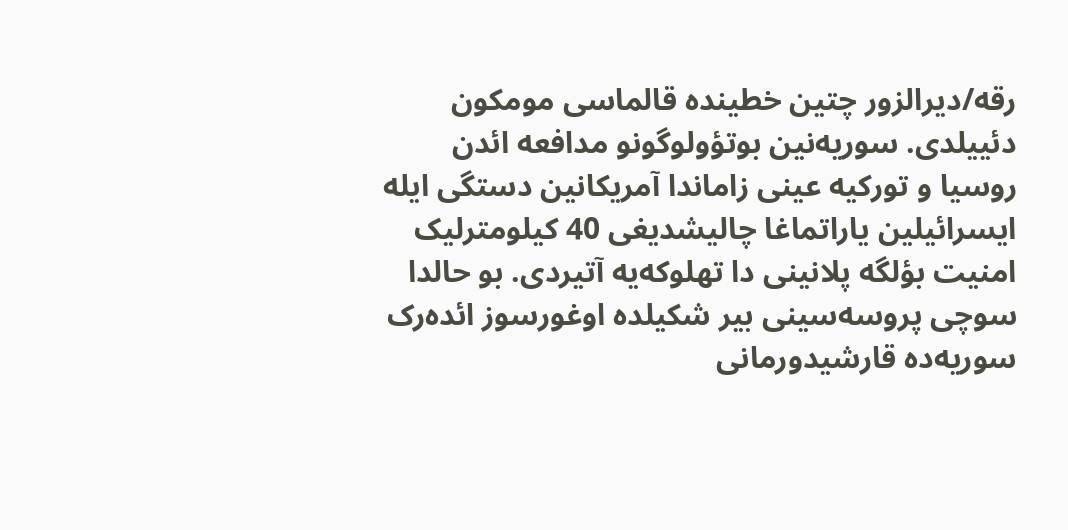رقه/دیرالزور چتین خطینده قالماسی مومکون دئییلدی. سوریه‌نین بوتؤو‌لوگونو مدافعه ائدن روسیا و تورکیه عینی زاماندا آمریکانین دستگی ایله ایسرائیلین یاراتماغا چالیشدیغی 40 کیلومترلیک امنیت بؤلگه پلانینی دا تهلوکه‌یه آتیردی. بو حالدا سوچی پروسه‌سینی بیر شکیلده اوغورسوز ائده‌رک سوریه‌ده قارشیدورمانی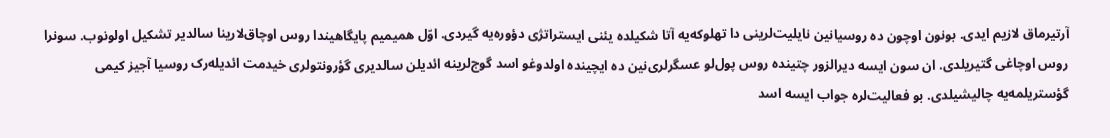آرتیرماق لازیم ایدی. بونون اوچون ده روسیانین نایلیت‌لرینی دا تهلوکه‌یه آتا شکیلده یئنی ایستراتژی دؤوره‌یه گیردی. اوّل همیمیم پایگاهیندا روس اوچاق‌لارینا سالدیر تشکیل اولونوب. سونرا روس اوچاغی گتیریلدی. ان سون ایسه دیرالزور چتینده روس پول‌لو عسگرلری‌نین ده ایچینده اولدوغو اسد گوج‌لرینه ائدیلن سالدیری گؤرونتولری خیدمت ائدیله‌رک روسیا آجیز کیمی گؤستریلمه‌یه چالیشیلدی. بو فعالیت‌لره جواب ایسه اسد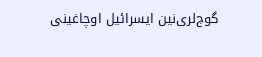گوج‌لری‌نین ایسرائیل اوچاغینی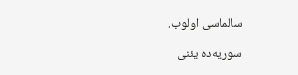سالماسی اولوب.

سوریه‌ده یئنی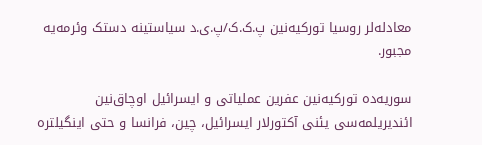معادله‌لر روسیا تورکیه‌نین پ.ک.ک/پ.ی.د سیاستینه دستک وئرمه‌یه مجبور.

سوریه‌ده تورکیه‌نین عفرین عملیاتی و ایسرائیل اوچاق‌نین ائندیریلمه‌سی یئنی آکتورلار ایسرائیل، چین، فرانسا و حتی اینگیلتره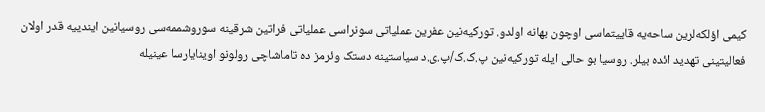کیمی اؤلکه‌لرین ساحه‌یه قاییتماسی اوچون بهانه اولدو. تورکیه‌نین عفرین عملیاتی سونراسی عملیاتی فراتین شرقینه سوروشممه‌سی روسیانین ایندییه قدر اولان فعالیتینی تهدید ائده بیلر. روسیا بو حالی ایله تورکیه‌نین پ.ک.ک/پ.ی.د سیاستینه دستک وئرمز ده تاماشاچی رولونو اوینایارسا عینیله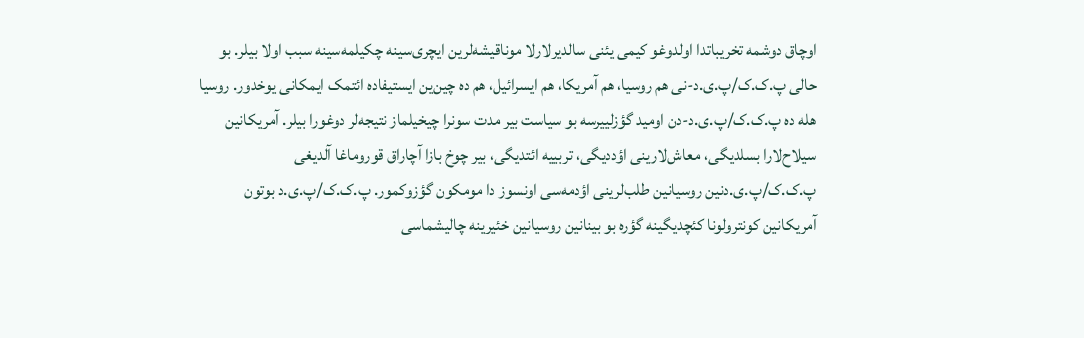اوچاق دوشمه تخریباتدا اولدوغو کیمی یئنی سالدیر‌لارلا موناقیشه‌لرین ایچری‌سینه چکیلمه‌سینه سبب اولا بیلر. بو حالی پ.ک.ک/پ.ی.د-نی هم روسیا، هم آمریکا، هم ایسرائیل، هم ده چین‌ین ایستیفاده ائتمک ایمکانی یوخدور. روسیا هله ده پ.ک.ک/پ.ی.د-دن اومید گؤزلییرسه بو سیاست بیر مدت سونرا چیخیلماز نتیجه‌لر دوغورا بیلر. آمریکانین سیلاح‌لارا بسلدیگی، معاش‌لارینی اؤددیگی، تربییه ائتدیگی، بیر چوخ بازا آچا‌راق قوروماغا آلدیغی پ.ک.ک/پ.ی.دنین روسیانین طلب‌لرینی اؤدمه‌سی اونسوز دا مومکون گؤزوکمور. پ.ک.ک/پ.ی.د بوتون آمریکانین کونترولونا کئچدیگینه گؤره بو بینا‌نین روسیانین خئیرینه چالیشماسی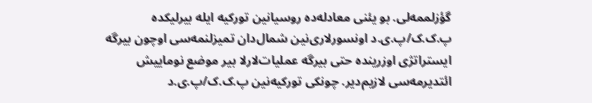گؤزلممه‌لی. بو یئنی معادله‌ده روسیانین تورکیه ایله بیرلیکده پ.ک.ک/پ.ی.د اونسورلاری‌نین شمال‌دان تمیزلنمه‌سی اوچون بیرگه ایستراتژی اوزرینده حتی بیرگه عملیات‌لارلا بیر موضع نوماییش ائتدیرمه‌سی لازیم‌دیر. چونکی تورکیه‌نین پ.ک.ک/پ.ی.د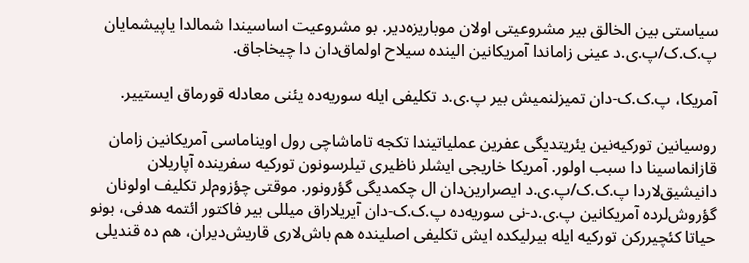سیاستی بین الخالق بیر مشروعیتی اولان موباریزه‌دیر. بو مشروعیت اساسیندا شمالدا یاپیشمایان پ.ک.ک/پ.ی.د عینی زاماندا آمریکانین الینده سیلاح اولماق‌دان دا چیخا‌جاق.

آمریکا، پ.ک.ک-دان تمیزلنمیش بیر پ.ی.د تکلیفی ایله سوریه‌ده یئنی معادله قورماق ایستییر.

روسیانین تورکیه‌نین یئریتدیگی عفرین عملیاتیندا تکجه تاماشاچی رول اویناماسی آمریکانین زامان قازانماسینا دا سبب اولور. آمریکا خاریجی ایشلر ناظیری تیلرسونون تورکیه سفرینده آپاریلان دانیشیق‌لاردا پ.ک.ک/پ.ی.د ایصرارین‌دان ال چکمدیگی گؤرونور. موقتی چؤزوم‌لر تکلیف اولونان گؤروش‌لرده آمریکانین پ.ی.د-نی سوریه‌ده پ.ک.ک-دان آیریلا‌راق میللی بیر فاکتور ائتمه هدفی، بونو حیاتا کئچیررکن تورکیه ایله بیرلیکده ایش تکلیفی اصلینده هم باش‌لاری قاریش‌دیران، هم ده قندیلی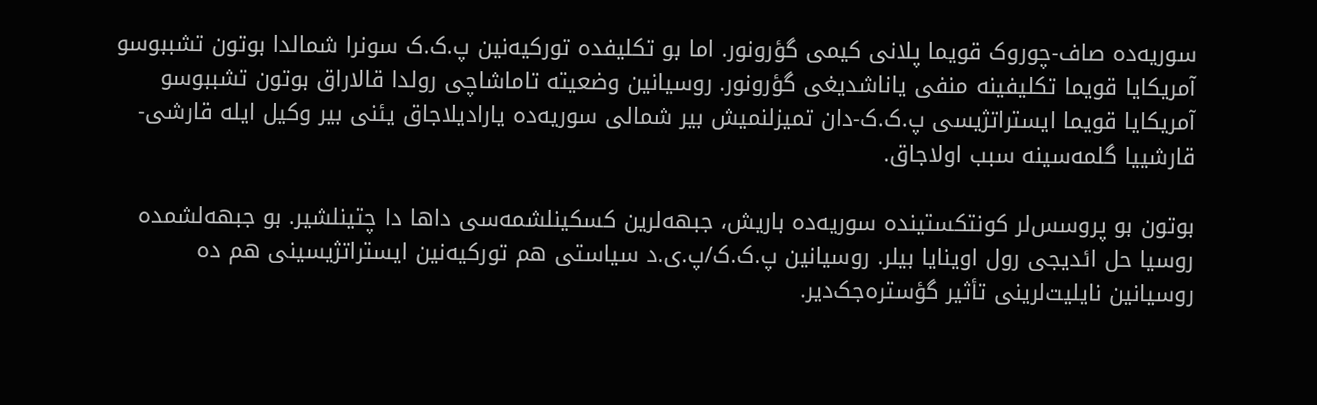سوریه‌ده صاف-چوروک قویما پلانی کیمی گؤرونور. اما بو تکلیفده تورکیه‌نین پ.ک.ک سونرا شمالدا بوتون تشببوسو آمریکایا قویما تکلیفینه منفی یاناشدیغی گؤرونور. روسیانین وضعیته تاماشاچی رولدا قالا‌راق بوتون تشببوسو آمریکایا قویما ایستراتژیسی پ.ک.ک-دان تمیزلنمیش بیر شما‌لی سوریه‌ده یارادیلا‌جاق یئنی بیر وکیل ایله قارشی-قارشییا گلمه‌سینه سبب اولا‌جاق.

بوتون بو پروسس‌لر کونتکستینده سوریه‌ده باریش، جبهه‌لرین کسکینلشمه‌سی داها دا چتینلشیر. بو جبهه‌لشمده روسیا حل ائدیجی رول اوینایا بیلر. روسیانین پ.ک.ک/پ.ی.د سیاستی هم تورکیه‌نین ایستراتژیسینی هم ده روسیانین نایلیت‌لرینی تأثیر گؤستره‌جک‌دیر.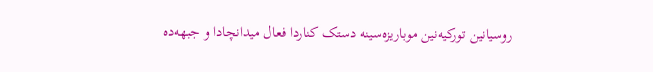روسیانین تورکیه‌نین موباریزه‌سینه دستک کناردا فعال میدانچادا و جبهه‌ده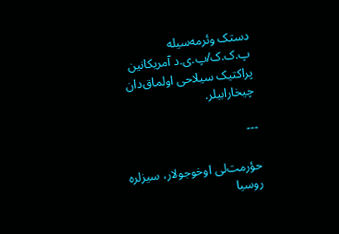دستک وئرمه‌سیله پ.ک.ک/پ.ی.د آمریکانین پراکتیک سیلاحی اولماق‌دان چیخارابیلر.

---

حؤرمت‌لی اوخوجولار، سیزلره روسیا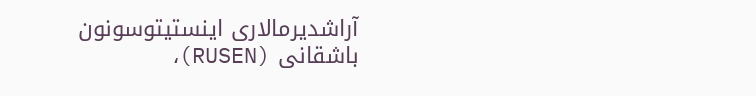آراشدیرما‌لاری اینستیتوسونون باشقانی (RUSEN)،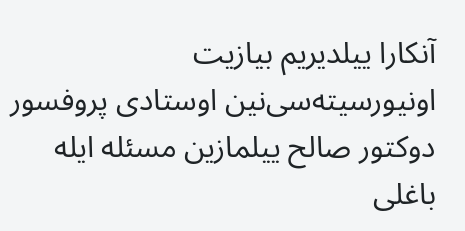آنکارا ییلدیریم بیازیت اونیورسیته‌سی‌نین اوستادی پروفسور دوکتور صالح ییلمازین مسئله ایله باغلی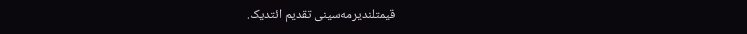قیمتلندیرمه‌سینی تقدیم ائتدیک.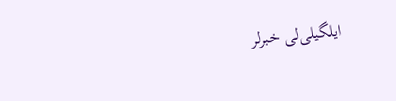ایلگیلی‌لی خبرلر